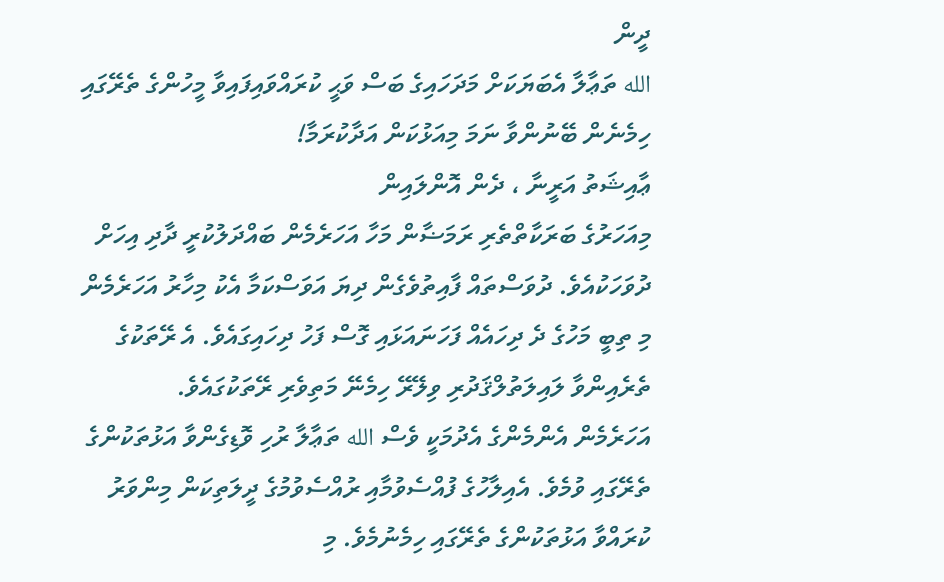ދީން
الله ތަޢާލާ އެބަޔަކަށް މަދަހައިގެ ބަސް ވަޙީ ކުރައްވައިފައިވާ މީހުންގެ ތެރޭގައި ހިމެނެން ބޭނުންވާ ނަމަ މިއަޅުކަން އަދާކުރަމާ!
ޢާއިޝަތު އަރީނާ ، ދެން އޮންލައިން
މިއަހަރުގެ ބަރަކާތްތެރި ރަމަޟާން މަހާ އަހަރެމެން ބައްދަލުކުރީ ދާދި އިހަށް ދުވަހަކުއެވެ. ދުވަސްތައް ފާއިތުވެގެން ދިޔަ އަވަސްކަމާ އެކު މިހާރު އަހަރެމެން މި ތިބީ މަހުގެ ދެ ދިހައެއް ފަހަނައަޅައި ގޮސް ފަހު ދިހައިގައެވެ. އެ ރޭތަކުގެ ތެރެއިންވާ ލައިލަތުލްޤަދުރި ވިލޭރޭ ހިމެނޭ މަތިވެރި ރޭތަކުގައެވެ.
އަހަރެމެން އެންމެންގެ އެދުމަކީ ވެސް الله ތަޢާލާ ރުހި ވޮޑިގެންވާ އަޅުތަކުންގެ ތެރޭގައި ވުމެވެ. އެއިލާހުގެ ފުއްސެވުމާއި ރުއްސެވުމުގެ ދީލަތިކަން މިންވަރު ކުރައްވާ އަޅުތަކުންގެ ތެރޭގައި ހިމެނުމެވެ. މި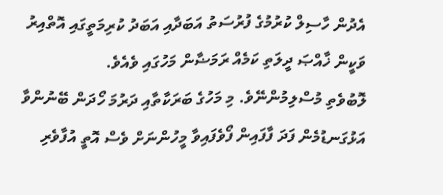އެދުން ހާސިލް ކުރުމުގެ ފުރުސަތު އަބަދާއި އަބަދު ކުރިމަތީގައި އޮތްއިރު ވަކީން ޚާއްޞަ ދީލަތި ކަމެއް ރަމަޟާން މަހުގައި ވެއެވެ.
ލޮބުވެތި މުސްލިމުންނޭވެ. މި މަހުގެ ބަރަކާތާއި ދަރުމަ ހޯދަން ބޭނުންވާ އަޅުގަނޑުމެން ފަދަ ފާފައިން ފޯވެފައިވާ މީހުންނަށް ވެސް އޮތީ އުފާވެރި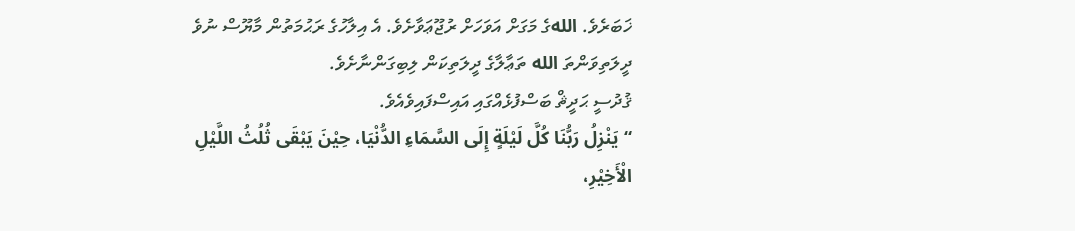ޚަބަރެވެ. اللهގެ މަގަށް އަވަހަށް ރުޖޫޢަވާށެވެ. އެ އިލާހުގެ ރަޙުމަތުން މާޔޫސް ނުވެ ދީލަތިވަންތަ الله ތަޢާލާގެ ދީލަތިކަން ލިބިގަންނާށެވެ.
ޤުދުސީ ޙަދީޘް ބަސްފުޅެއްގައި އައިސްފައިވެއެވެ.
“يَنْزِلُ رَبُّنَا كُلَّ لَيْلَةٍ إِلَى السَّمَاءِ الدُّنْيَا، حِيْنَ يَبْقَى ثُلُثُ اللَّيْلِ الْأَخِيْرِ،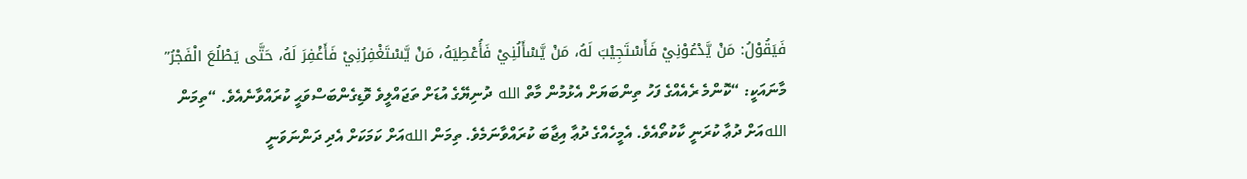فَيَقُوْلُ: مَنْ يَّدْعُوْنِيْ فَأَسْتَجِيْبَ لَهُ، مَنْ يَّسْأَلُنِيْ فَأُعْطِيَهُ، مَنْ يَّسْتَغْفِرُنِيْ فَأَغْفِرَ لَهُ، حَتَّى يَطْلُعَ الْفَجْرُ” މާނައަކީ: “ކޮންމެ ރެއެއްގެ ފަހު ތިންބަޔަށް އެޅުމުން މާތް الله ދުނިޔޭގެ އުޑަށް ތަޖައްލީވެ ވޮޑިގެންބަސްވަޙީ ކުރައްވާނެއެވެ. “ތިމަން اللهއަށް ދުޢާ ކުރަނީ ކާކުތޯއެވެ. އެމީހެއްގެ ދުޢާ އިޖާބަ ކުރައްވާނަމެވެ. ތިމަން اللهއަށް ކަމަކަށް އެދި ދަންނަވަނީ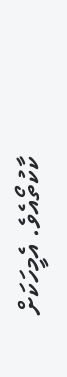ކާކުތޯއެވެ. އެމީހަކަށް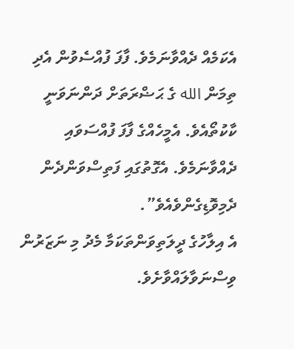އެކަމެއް ދެއްވާނަމެވެ. ފާފަ ފުއްސެވުން އެދި ތިމަން الله ގެ ޙަޟްރަތަށް ދަންނަވަނީ ކާކުތޯއެވެ. އެމީހެއްގެ ފާފަ ފުއްސަވައި ދެއްވާނަމެވެ. އެގޮތުގައި ފަތިސްވަންދެން ދެމިވޮޑިގެންވެއެވެ”.
އެ އިލާހުގެ ދީލަތިވަންތަކަމާ މެދު މި ނަޒަރުން ވިސްނަވާލައްވާށެވެ.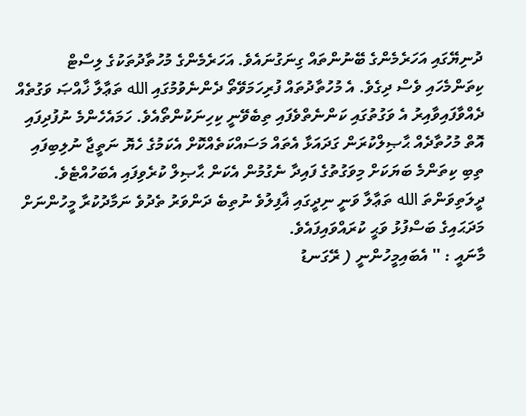ދުނިޔޭގައި އަހަރެމެންގެ ބޭނުންތައް ގިނަގުނައެވެ. އަހަރެމެންގެ މުހުތާދުތަކުގެ ލިސްޓް ކިތަންމެހައި ވެސް ދިގެވެ. އެ މުހުތާދުތައް ފުރިހަމަވޭތޯ ދެންނެވުމުގައި الله ތަޢާލާ ޚާއްޞަ ވަގުތެއް ދެއްވާފައިވާއިރު އެ ވަގުތުގައި ކަންނެތްވެފައި ތިބެވޭނީ ކިހިނަކުންތޯއެވެ. ހަމައެހެންމެ ނުފުދިފައި އޮތް މުހުތާދެއް ޙާޞިލްކުރަން ގަދައަޅާ އެތައް މަސައްކަތެއްކޮށް އެކަމުގެ ހެޔޮ ނަތީޖާ ނުލިބިފައި ތިބި ކިތަންމެ ބަޔަކަށް މިވަގުތުގެ ފައިދާ ނެގުމުން އެކަން ޙާޞިލް ކުރެވިފައި އެބަހުއްޓެވެ.
ދީލަތިވަންތަ الله ތަޢާލާ ވަނީ ނިދީގައި ޣާފިލުވެ ނުތިބެ ދަންވަރު ތެދުވެ ނަމާދުކުރާ މީހުންނަށް މަދަޙައިގެ ބަސްފުޅު ވަޙީ ކުރައްވައިފައެވެ.
މާނައީ : '' އެބައިމީހުންނީ ( ރޭގަނޑު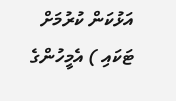އަޅުކަން ކުރުމަށް ޓަކައި ) އެމީހުންގެ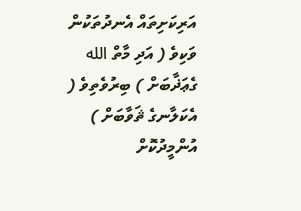އަރިކަށިތައް އެނދުތަކުން ވަކިވެ ( އަދި މާތް الله ގެޢަޛާބަށް ) ބިރުވެތިވެ ( އެކަލާނގެ ޘަވާބަށް ) އުންމީދުކޮށް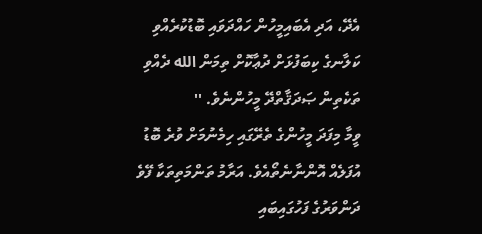އެދޭ، އަދި އެބައިމީހުން ހައްދަވައި ބޮޑުކުރެއްވި ކަލާނގެ ކިބަފުޅަށް ދުޢާކޮށް ތިމަން الله ދެއްވި ތަކެތިން ޞަދަޤާތްދޭ މީހުންނެވެ. ''
ވީމާ މިފަދަ މީހުންގެ ތެރޭގައި ހިމެނުމަށް ވުރެ ބޮޑު އުފަލެއް އޮންނާނެތޯއެވެ. އަރާމު ތަންމަތިތަކާ ފޭވެ ދަންވަރުގެ ފަހުގައިބައި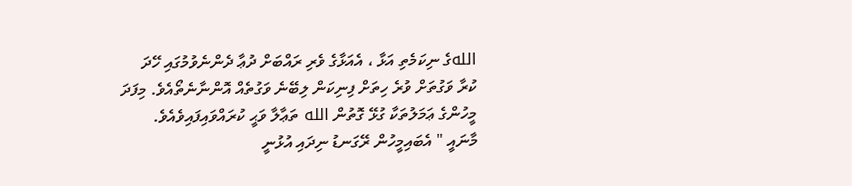اللهގެ ނިކަމެތި އަޅާ ، އެއަޅާގެ ވެރި ރައްބަށް ދުޢާ ދެންނެވުމުގައި ހޭދަ ކުރާ ވަގުތަށް ވުރެ ހިތަށް ފިނިކަން ލިބޭނެ ވަގުތެއް އޮންނާނެތޯއެވެ. މިފަދަ މީހުންގެ ޢަމަލުތަކާ ގުޅޭ ގޮތުން الله ތަޢާލާ ވަޙީ ކުރައްވައިފައިވެއެވެ.
މާނައީ " އެބައިމީހުން ރޭގަނޑު ނިދައި އުޅުނީ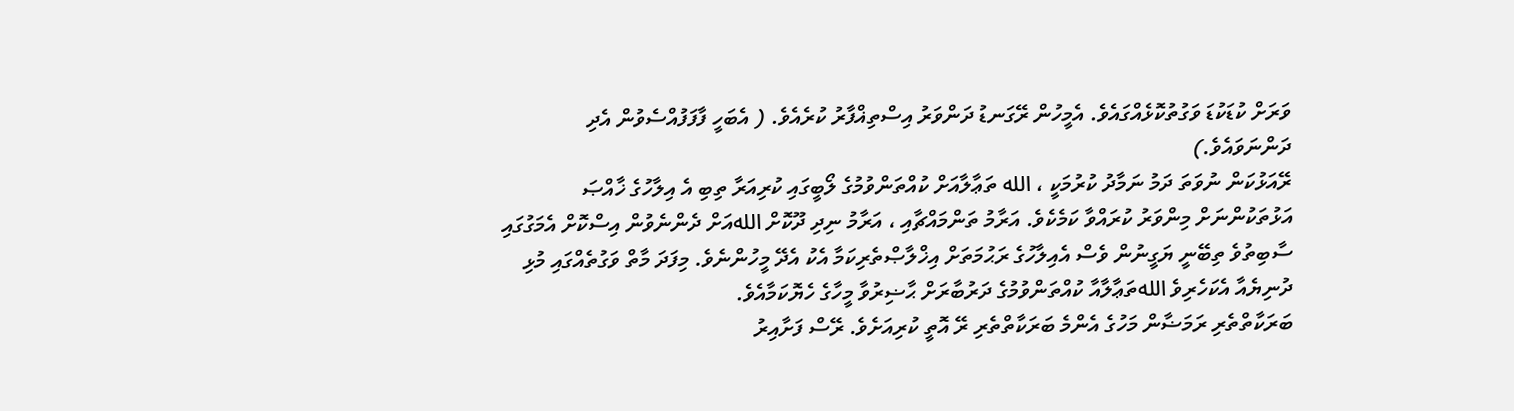ވަރަށް ކުޑަކުޑަ ވަގުތުކޮޅެއްގައެވެ. އެމީހުން ރޭގަނޑު ދަންވަރު އިސްތިޣްފާރު ކުރެއެވެ. ( އެބަހީ ފާފަފުއްސެވުން އެދި ދަންނަވައެވެ.)
ރޭއަޅުކަން ނުވަތަ ދަމު ނަމާދު ކުރުމަކީ ، الله ތަޢާލާއަށް ކުއްތަންވުމުގެ ލޯބީގައި ކުރިއަރާ ތިބި އެ އިލާހުގެ ޚާއްޞަ އަޅުތަކުންނަށް މިންވަރު ކުރައްވާ ކަމެކެވެ. އަރާމު ތަންމައްޗާއި ، އަރާމު ނިދި ދޫކޮށް اللهއަށް ދެންނެވުން އިސްކޮށް އެމަގުގައި ސާބިތުވެ ތިބޭނީ ޔަގީނުން ވެސް އެއިލާހުގެ ރަޙުމަތަށް އިޚްލާޞްތެރިކަމާ އެކު އެދޭ މީހުންނެވެ. މިފަދަ މާތް ވަގުތެއްގައި މުޅި ދުނިޔެއާ އެކަހެރިވެ اللهތަޢާލާއާ ކުއްތަންވުމުގެ ދަރުބާރަށް ޙާޟިރުވާ މީހާގެ ހެޔޮކަމާއެވެ.
ބަރަކާތްތެރި ރަމަޟާން މަހުގެ އެންމެ ބަރަކާތްތެރި ރޭ އޮތީ ކުރިއަށެވެ. ރޭސް ފަށާއިރު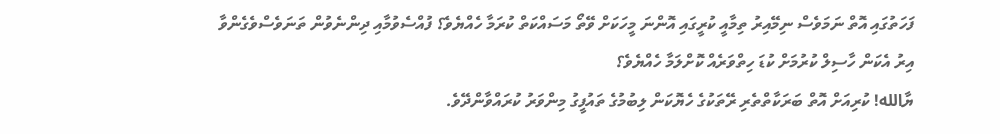ފަހަތުގައި އޮތް ނަމަވެސް ނިމޭއިރު ތިމާއީ ކުރީގައި އޮންނަ މީހަކަށް ވޭތޯ މަސައްކަތް ކުރަމާ ހެއްޔެވެ؟ ފުއްސެވުމާއި ދިންނެވުން ތަނަވެސްވެގެންވާ އިރު އެކަން ހާސިލް ކުރުމަށް ކުޑަ ހިތްވަރެއް ކޮށްލަމާ ހެއްޔެވެ؟
ޔާالله! ކުރިއަށް އޮތް ބަރަކާތްތެރި ރޭތަކުގެ ހެޔޮކަން ލިބުމުގެ ތައުފީގު މިންވަރު ކުރައްވާންދޭވެ.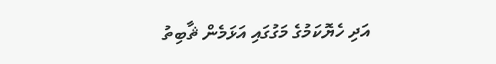އަދި ހެޔޮކަމުގެ މަގުގައި އަޅަމެން ޘާބިތު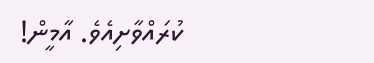ކުރައްވާށިއެވެ. އާމީން!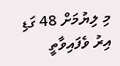މި ލިޔުމަށް 48 ގަޑި އިރު ވެފައިވާތީ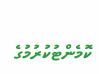ކޮމެންޓުކުރުމުގެ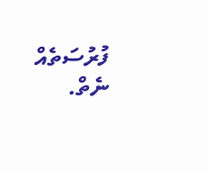ފުރުސަތެއް ނެތް.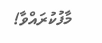މާފުކުރައްވާ!